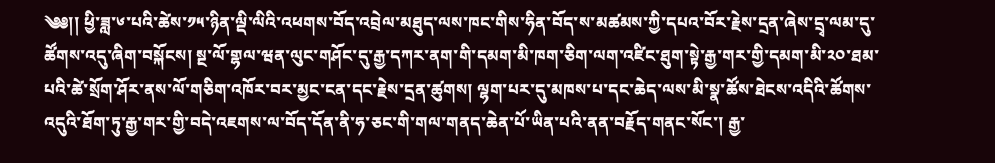༄༅།། ཕྱི་ཟླ་༦་པའི་ཚེས་༡༥་ཉིན་ལྡི་ལིའི་འཕགས་བོད་འབྲེལ་མཐུད་ལས་ཁང་གིས་ཧིན་བོད་ས་མཚམས་ཀྱི་དཔའ་བོར་རྗེས་དྲན་ཞེས་དྲྭ་ལམ་དུ་ཚོགས་འདུ་ཞིག་བསྐོངས། སྔ་ལོ་གྷལ་ཝན་ལུང་གཤོང་དུ་རྒྱ་དཀར་ནག་གི་དམག་མི་ཁག་ཅིག་ལག་འཛིང་ཐུག་སྟེ་རྒྱ་གར་གྱི་དམག་མི་༢༠་ཐམ་པའི་ཚེ་སྲོག་ཤོར་ནས་ལོ་གཅིག་འཁོར་བར་མྱང་ངན་དང་རྗེས་དྲན་ཚུགས། ལྷག་པར་དུ་མཁས་པ་དང་ཆེད་ལས་མི་སྣ་ཚོས་ཐེངས་འདིའི་ཚོགས་འདུའི་ཐོག་ཏུ་རྒྱ་གར་གྱི་བདེ་འཇགས་ལ་བོད་དོན་ནི་ཧ་ཅང་གི་གལ་གནད་ཆེན་པོ་ཡིན་པའི་ནན་བརྗོད་གནང་སོང་། རྒྱ་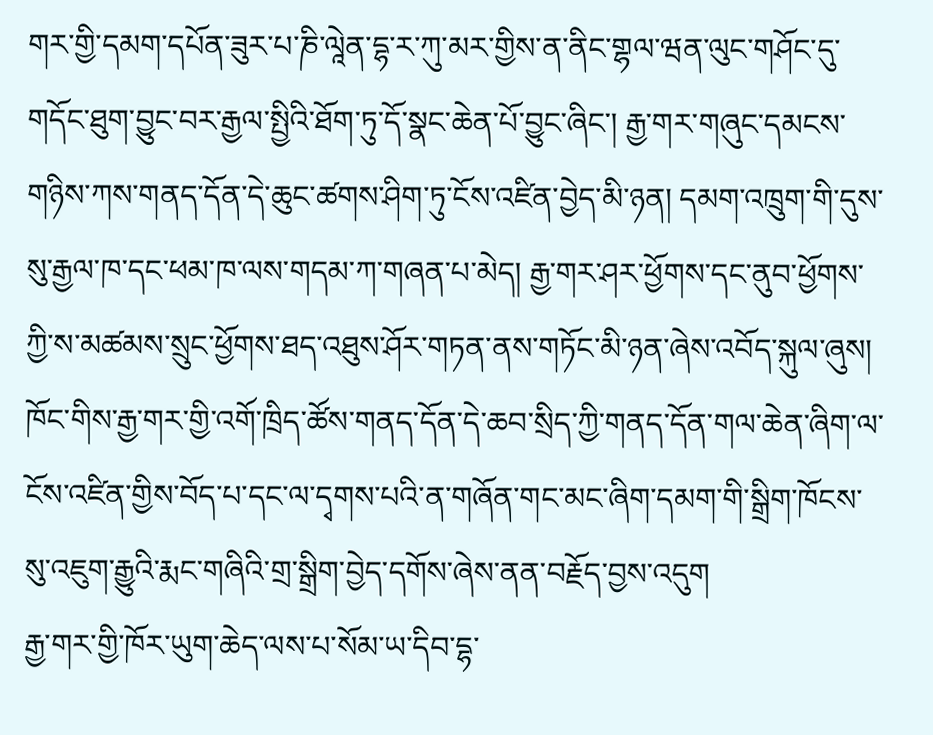གར་གྱི་དམག་དཔོན་ཟུར་པ་ཎི་ལཱེན་དྷ་ར་ཀུ་མར་གྱིས་ན་ནིང་གྷལ་ཝན་ལུང་གཤོང་དུ་གདོང་ཐུག་བྱུང་བར་རྒྱལ་སྤྱིའི་ཐོག་ཏུ་དོ་སྣང་ཆེན་པོ་བྱུང་ཞིང་། རྒྱ་གར་གཞུང་དམངས་གཉིས་ཀས་གནད་དོན་དེ་ཆུང་ཚགས་ཤིག་ཏུ་ངོས་འཛིན་བྱེད་མི་ཉན། དམག་འཁྲུག་གི་དུས་སུ་རྒྱལ་ཁ་དང་ཕམ་ཁ་ལས་གདམ་ཀ་གཞན་པ་མེད། རྒྱ་གར་ཤར་ཕྱོགས་དང་ནུབ་ཕྱོགས་ཀྱི་ས་མཚམས་སྲུང་ཕྱོགས་ཐད་འཐུས་ཤོར་གཏན་ནས་གཏོང་མི་ཉན་ཞེས་འབོད་སྐུལ་ཞུས། ཁོང་གིས་རྒྱ་གར་གྱི་འགོ་ཁྲིད་ཚོས་གནད་དོན་དེ་ཆབ་སྲིད་ཀྱི་གནད་དོན་གལ་ཆེན་ཞིག་ལ་ངོས་འཛིན་གྱིས་བོད་པ་དང་ལ་དྭགས་པའི་ན་གཞོན་གང་མང་ཞིག་དམག་གི་སྒྲིག་ཁོངས་སུ་འཇུག་རྒྱུའི་རྨང་གཞིའི་གྲ་སྒྲིག་བྱེད་དགོས་ཞེས་ནན་བརྗོད་བྱས་འདུག
རྒྱ་གར་གྱི་ཁོར་ཡུག་ཆེད་ལས་པ་སོམ་ཡ་དིབ་དྷ་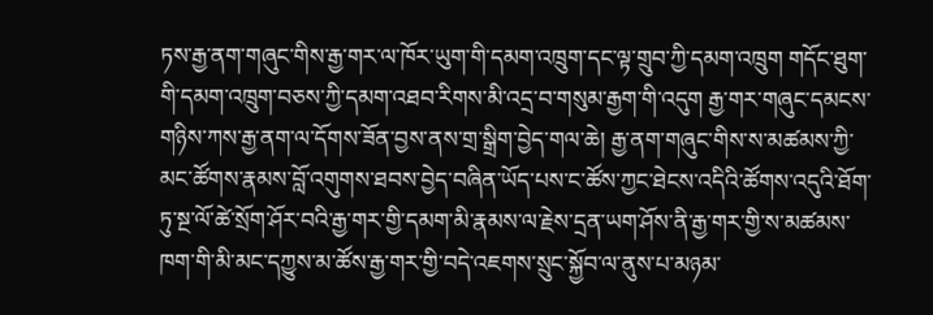ཏས་རྒྱ་ནག་གཞུང་གིས་རྒྱ་གར་ལ་ཁོར་ཡུག་གི་དམག་འཁྲུག་དང་ལྟ་གྲུབ་ཀྱི་དམག་འཁྲུག གདོང་ཐུག་གི་དམག་འཁྲུག་བཅས་ཀྱི་དམག་འཐབ་རིགས་མི་འདྲ་བ་གསུམ་རྒྱག་གི་འདུག རྒྱ་གར་གཞུང་དམངས་གཉིས་ཀས་རྒྱ་ནག་ལ་དོགས་ཟོན་བྱས་ནས་གྲ་སྒྲིག་བྱེད་གལ་ཆེ། རྒྱ་ནག་གཞུང་གིས་ས་མཚམས་ཀྱི་མང་ཚོགས་རྣམས་བློ་འགུགས་ཐབས་བྱེད་བཞིན་ཡོད་པས་ང་ཚོས་ཀྱང་ཐེངས་འདིའི་ཚོགས་འདུའི་ཐོག་ཏུ་སྔ་ལོ་ཚེ་སྲོག་ཤོར་བའི་རྒྱ་གར་གྱི་དམག་མི་རྣམས་ལ་རྗེས་དྲན་ཡག་ཤོས་ནི་རྒྱ་གར་གྱི་ས་མཚམས་ཁག་གི་མི་མང་དཀྱུས་མ་ཚོས་རྒྱ་གར་གྱི་བདེ་འཇགས་སྲུང་སྐྱོབ་ལ་ནུས་པ་མཉམ་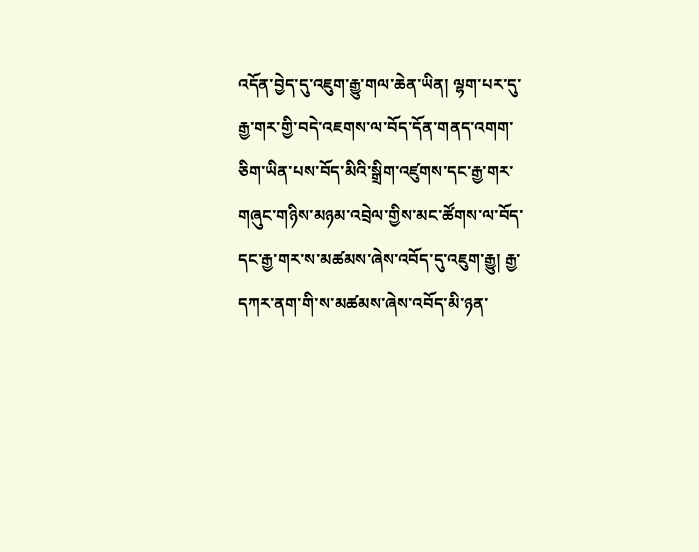འདོན་བྱེད་དུ་འཇུག་རྒྱུ་གལ་ཆེན་ཡིན། ལྷག་པར་དུ་རྒྱ་གར་གྱི་བདེ་འཇགས་ལ་བོད་དོན་གནད་འགག་ཅིག་ཡིན་པས་བོད་མིའི་སྒྲིག་འཛུགས་དང་རྒྱ་གར་གཞུང་གཉིས་མཉམ་འབྲེལ་གྱིས་མང་ཚོགས་ལ་བོད་དང་རྒྱ་གར་ས་མཚམས་ཞེས་འབོད་དུ་འཇུག་རྒྱུ། རྒྱ་དཀར་ནག་གི་ས་མཚམས་ཞེས་འབོད་མི་ཉན་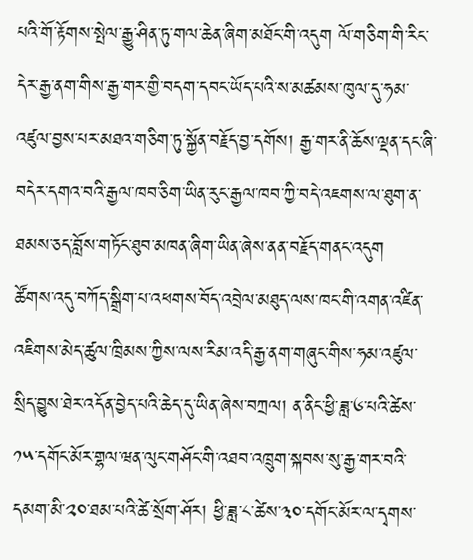པའི་གོ་རྟོགས་སྤེལ་རྒྱུ་ཤིན་ཏུ་གལ་ཆེན་ཞིག་མཐོང་གི་འདུག ལོ་གཅིག་གི་རིང་དེར་རྒྱ་ནག་གིས་རྒྱ་གར་གྱི་བདག་དབང་ཡོད་པའི་ས་མཚམས་ཁུལ་དུ་ཧམ་འཛུལ་བྱས་པར་མཐའ་གཅིག་ཏུ་སྐྱོན་བརྗོད་བྱ་དགོས། རྒྱ་གར་ནི་ཆོས་ལྡན་དང་ཞི་བདེར་དགའ་བའི་རྒྱལ་ཁབ་ཅིག་ཡིན་རུང་རྒྱལ་ཁབ་ཀྱི་བདེ་འཇགས་ལ་ཐུག་ན་ཐམས་ཅད་བློས་གཏོང་ཐུབ་མཁན་ཞིག་ཡིན་ཞེས་ནན་བརྗོད་གནང་འདུག
ཚོགས་འདུ་བཀོད་སྒྲིག་པ་འཕགས་བོད་འབྲེལ་མཐུད་ལས་ཁང་གི་འགན་འཛིན་འཇིགས་མེད་ཚུལ་ཁྲིམས་ཀྱིས་ལས་རིམ་འདི་རྒྱ་ནག་གཞུང་གིས་ཧམ་འཛུལ་སྲིད་བྱུས་ཐེར་འདོན་བྱེད་པའི་ཆེད་དུ་ཡིན་ཞེས་བཀྲལ། ན་ནིང་ཕྱི་ཟླ་༦་པའི་ཚེས་༡༥་དགོང་མོར་གྷལ་ཝན་ལུང་གཤོང་གི་འཐབ་འཁྲུག་སྐབས་སུ་རྒྱ་གར་བའི་དམག་མི་༢༠་ཐམ་པའི་ཚེ་སྲོག་ཤོར། ཕྱི་ཟླ་༨་ཚེས་༣༠་དགོང་མོར་ལ་དྭགས་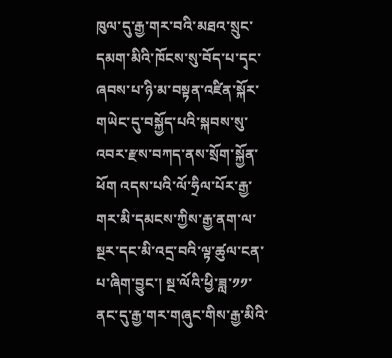ཁུལ་དུ་རྒྱ་གར་བའི་མཐའ་སྲུང་དམག་མིའི་ཁོངས་སུ་བོད་པ་དྭང་ཞབས་པ་ཉི་མ་བསྟན་འཛིན་སྐོར་གཡེང་དུ་བསྐྱོད་པའི་སྐབས་སུ་འབར་རྫས་བཀད་ནས་སྲོག་སྐྱོན་ཕོག འདས་པའི་ལོ་ཧྲིལ་པོར་རྒྱ་གར་མི་དམངས་ཀྱིས་རྒྱ་ནག་ལ་སྔར་དང་མི་འདྲ་བའི་ལྟ་ཚུལ་ངན་པ་ཞིག་བྱུང་། སྔ་ལོའི་ཕྱི་ཟླ་༡༡་ནང་དུ་རྒྱ་གར་གཞུང་གིས་རྒྱ་མིའི་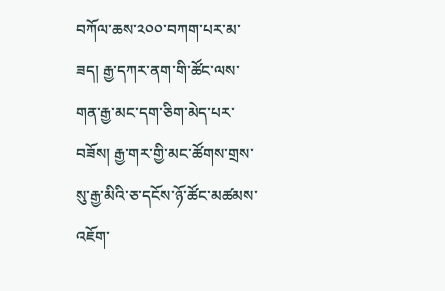བཀོལ་ཆས་༢༠༠་བཀག་པར་མ་ཟད། རྒྱ་དཀར་ནག་གི་ཚོང་ལས་གན་རྒྱ་མང་དག་ཅིག་མེད་པར་བཟོས། རྒྱ་གར་གྱི་མང་ཚོགས་གྲས་སུ་རྒྱ་མིའི་ཅ་དངོས་ཉོ་ཚོང་མཚམས་འཇོག་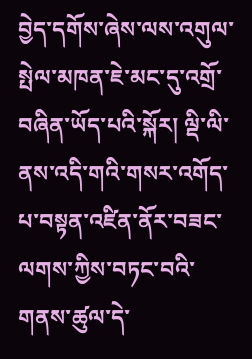བྱེད་དགོས་ཞེས་ལས་འགུལ་སྤེལ་མཁན་ཇེ་མང་དུ་འགྲོ་བཞིན་ཡོད་པའི་སྐོར། ལྡི་ལི་ནས་འདི་གའི་གསར་འགོད་པ་བསྟན་འཛིན་ནོར་བཟང་ལགས་ཀྱིས་བཏང་བའི་གནས་ཚུལ་དེ་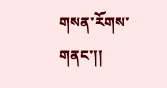གསན་རོགས་གནང་།།